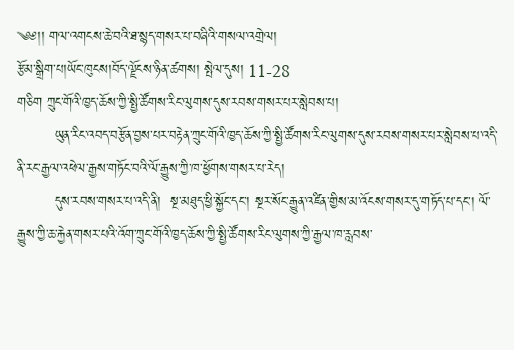༄༅།། གལ་འགངས་ཆེ་བའི་ཐ་སྙད་གསར་པ་བཞིའི་གསལ་འགྲེལ།
རྩོམ་སྒྲིག་པ།ཡོང་ཁུངས།བོད་ལྗོངས་ཉིན་ཚགས། སྤེལ་དུས། 11-28
གཅིག ཀྲུང་གོའི་ཁྱད་ཆོས་ཀྱི་སྤྱི་ཚོགས་རིང་ལུགས་དུས་རབས་གསར་པར་སླེབས་པ།
        ཡུན་རིང་འབད་བརྩོན་བྱས་པར་བརྟེན་ཀྲུང་གོའི་ཁྱད་ཆོས་ཀྱི་སྤྱི་ཚོགས་རིང་ལུགས་དུས་རབས་གསར་པར་སླེབས་པ་འདི་ནི་རང་རྒྱལ་འཕེལ་རྒྱས་གཏོང་བའི་ལོ་རྒྱུས་ཀྱི་ཁ་ཕྱོགས་གསར་པ་རེད།
        དུས་རབས་གསར་པ་འདི་ནི།  སྔ་མཐུད་ཕྱི་སྐྱོང་དང་། སྔར་སོང་རྒྱུན་འཛིན་གྱིས་མ་འོངས་གསར་དུ་གཏོད་པ་དང་། ལོ་རྒྱུས་ཀྱི་ཆ་རྐྱེན་གསར་པའི་འོག་ཀྲུང་གོའི་ཁྱད་ཆོས་ཀྱི་སྤྱི་ཚོགས་རིང་ལུགས་ཀྱི་རྒྱལ་ཁ་རླབས་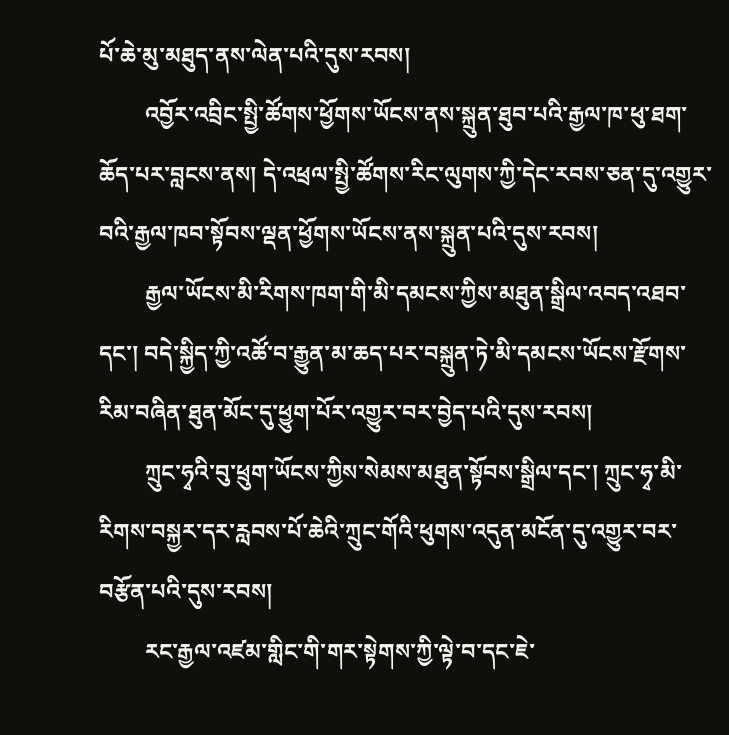པོ་ཆེ་མུ་མཐུད་ནས་ལེན་པའི་དུས་རབས།
        འབྱོར་འབྲིང་སྤྱི་ཚོགས་ཕྱོགས་ཡོངས་ནས་སྐྲུན་ཐུབ་པའི་རྒྱལ་ཁ་ཕུ་ཐག་ཆོད་པར་བླངས་ནས། དེ་འཕྲལ་སྤྱི་ཚོགས་རིང་ལུགས་ཀྱི་དེང་རབས་ཅན་དུ་འགྱུར་བའི་རྒྱལ་ཁབ་སྟོབས་ལྡན་ཕྱོགས་ཡོངས་ནས་སྐྲུན་པའི་དུས་རབས།
        རྒྱལ་ཡོངས་མི་རིགས་ཁག་གི་མི་དམངས་ཀྱིས་མཐུན་སྒྲིལ་འབད་འཐབ་དང་། བདེ་སྐྱིད་ཀྱི་འཚོ་བ་རྒྱུན་མ་ཆད་པར་བསྐྲུན་ཏེ་མི་དམངས་ཡོངས་རྫོགས་རིམ་བཞིན་ཐུན་མོང་དུ་ཕྱུག་པོར་འགྱུར་བར་བྱེད་པའི་དུས་རབས།
        ཀྲུང་ཧྭའི་བུ་ཕྲུག་ཡོངས་ཀྱིས་སེམས་མཐུན་སྟོབས་སྒྲིལ་དང་། ཀྲུང་ཧྭ་མི་རིགས་བསྐྱར་དར་རླབས་པོ་ཆེའི་ཀྲུང་གོའི་ཕུགས་འདུན་མངོན་དུ་འགྱུར་བར་བརྩོན་པའི་དུས་རབས།
        རང་རྒྱལ་འཛམ་གླིང་གི་གར་སྟེགས་ཀྱི་ལྟེ་བ་དང་ཇེ་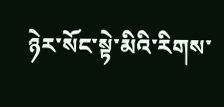ཉེར་སོང་སྟེ་མིའི་རིགས་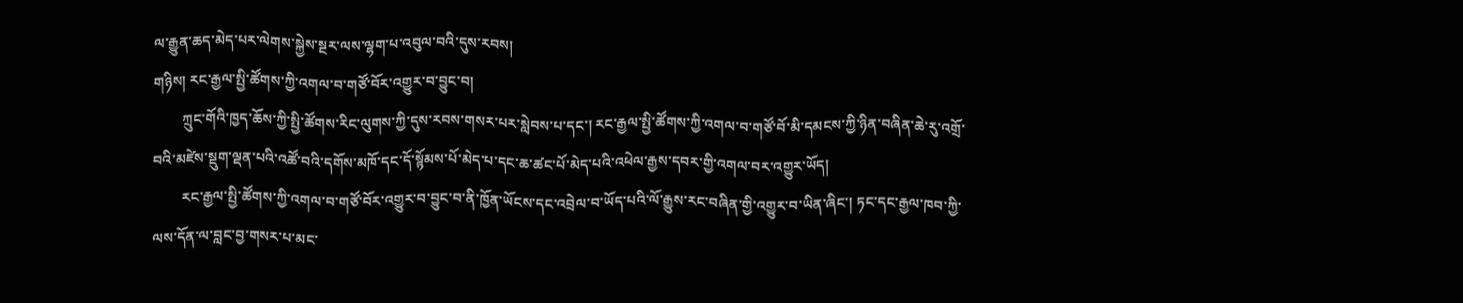ལ་རྒྱུན་ཆད་མེད་པར་ལེགས་སྐྱེས་སྔར་ལས་ལྷག་པ་འབུལ་བའི་དུས་རབས།
གཉིས། རང་རྒྱལ་སྤྱི་ཚོགས་ཀྱི་འགལ་བ་གཙོ་བོར་འགྱུར་བ་བྱུང་བ།
        ཀྲུང་གོའི་ཁྱད་ཆོས་ཀྱི་སྤྱི་ཚོགས་རིང་ལུགས་ཀྱི་དུས་རབས་གསར་པར་སླེབས་པ་དང་། རང་རྒྱལ་སྤྱི་ཚོགས་ཀྱི་འགལ་བ་གཙོ་བོ་མི་དམངས་ཀྱི་ཉིན་བཞིན་ཆེ་རུ་འགྲོ་བའི་མཛེས་སྡུག་ལྡན་པའི་འཚོ་བའི་དགོས་མཁོ་དང་དོ་སྙོམས་པོ་མེད་པ་དང་ཆ་ཚང་པོ་མེད་པའི་འཕེལ་རྒྱས་དབར་གྱི་འགལ་བར་འགྱུར་ཡོད།
        རང་རྒྱལ་སྤྱི་ཚོགས་ཀྱི་འགལ་བ་གཙོ་བོར་འགྱུར་བ་བྱུང་བ་ནི་ཁྱོན་ཡོངས་དང་འབྲེལ་བ་ཡོད་པའི་ལོ་རྒྱུས་རང་བཞིན་གྱི་འགྱུར་བ་ཡིན་ཞིང་། ཏང་དང་རྒྱལ་ཁབ་ཀྱི་ལས་དོན་ལ་བླང་བྱ་གསར་པ་མང་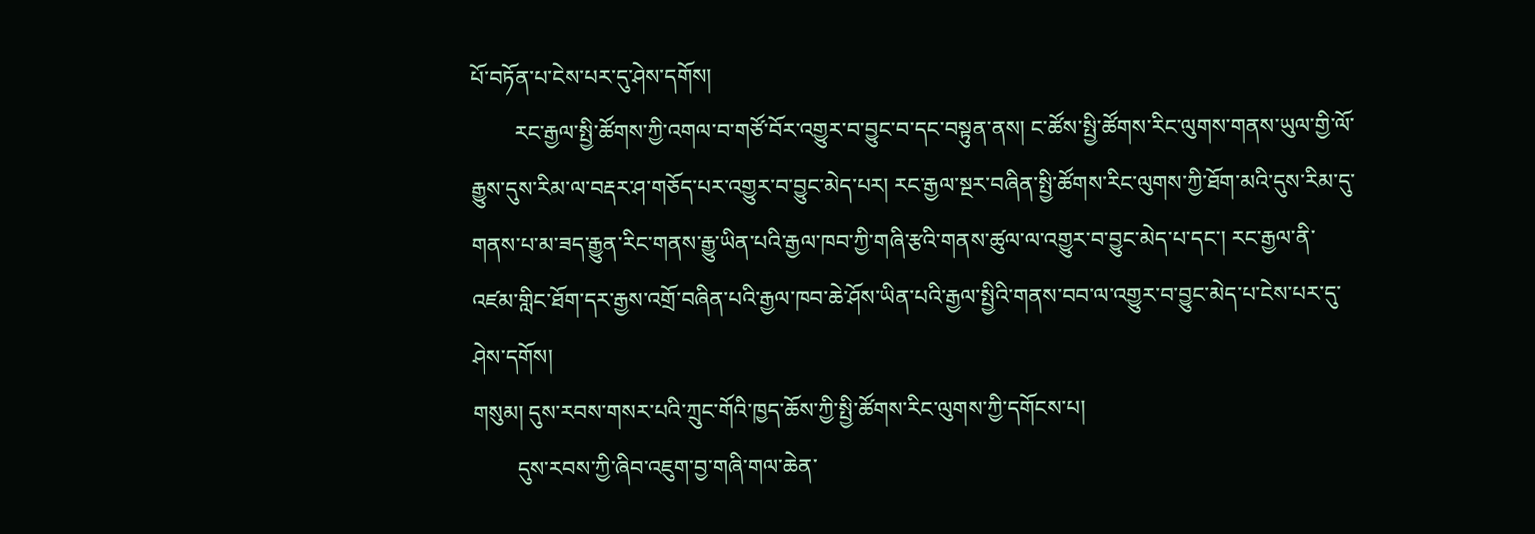པོ་བཏོན་པ་ངེས་པར་དུ་ཤེས་དགོས།
        རང་རྒྱལ་སྤྱི་ཚོགས་ཀྱི་འགལ་བ་གཙོ་བོར་འགྱུར་བ་བྱུང་བ་དང་བསྟུན་ནས། ང་ཚོས་སྤྱི་ཚོགས་རིང་ལུགས་གནས་ཡུལ་གྱི་ལོ་རྒྱུས་དུས་རིམ་ལ་བརྡར་ཤ་གཅོད་པར་འགྱུར་བ་བྱུང་མེད་པར། རང་རྒྱལ་སྔར་བཞིན་སྤྱི་ཚོགས་རིང་ལུགས་ཀྱི་ཐོག་མའི་དུས་རིམ་དུ་གནས་པ་མ་ཟད་རྒྱུན་རིང་གནས་རྒྱུ་ཡིན་པའི་རྒྱལ་ཁབ་ཀྱི་གཞི་རྩའི་གནས་ཚུལ་ལ་འགྱུར་བ་བྱུང་མེད་པ་དང་། རང་རྒྱལ་ནི་འཛམ་གླིང་ཐོག་དར་རྒྱས་འགྲོ་བཞིན་པའི་རྒྱལ་ཁབ་ཆེ་ཤོས་ཡིན་པའི་རྒྱལ་སྤྱིའི་གནས་བབ་ལ་འགྱུར་བ་བྱུང་མེད་པ་ངེས་པར་དུ་ཤེས་དགོས།
གསུམ། དུས་རབས་གསར་པའི་ཀྲུང་གོའི་ཁྱད་ཆོས་ཀྱི་སྤྱི་ཚོགས་རིང་ལུགས་ཀྱི་དགོངས་པ།
        དུས་རབས་ཀྱི་ཞིབ་འཇུག་བྱ་གཞི་གལ་ཆེན་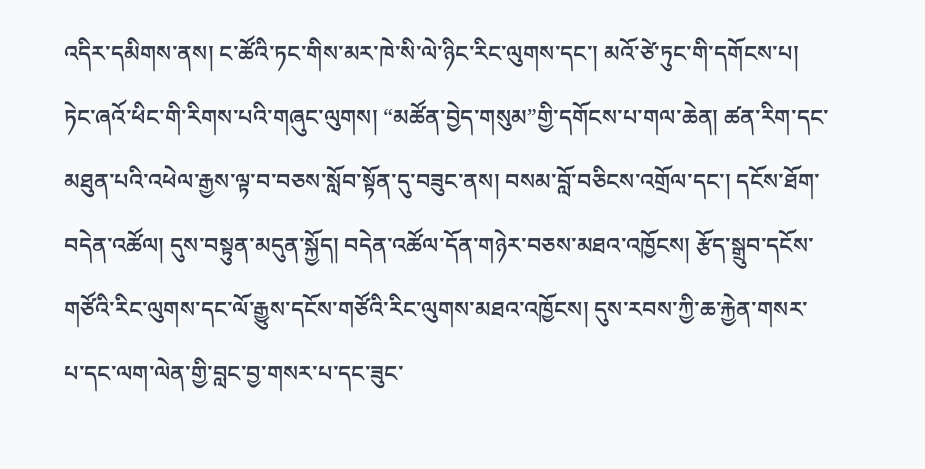འདིར་དམིགས་ནས། ང་ཚོའི་ཏང་གིས་མར་ཁེ་སི་ལེ་ཉིང་རིང་ལུགས་དང་། མའོ་ཙེ་ཏུང་གི་དགོངས་པ། ཏེང་ཞའོ་ཕིང་གི་རིགས་པའི་གཞུང་ལུགས། “མཚོན་བྱེད་གསུམ”གྱི་དགོངས་པ་གལ་ཆེན། ཚན་རིག་དང་མཐུན་པའི་འཕེལ་རྒྱས་ལྟ་བ་བཅས་སློབ་སྟོན་དུ་བཟུང་ནས། བསམ་བློ་བཅིངས་འགྲོལ་དང་། དངོས་ཐོག་བདེན་འཚོལ། དུས་བསྟུན་མདུན་སྐྱོད། བདེན་འཚོལ་དོན་གཉེར་བཅས་མཐའ་འཁྱོངས། རྩོད་སྒྲུབ་དངོས་གཙོའི་རིང་ལུགས་དང་ལོ་རྒྱུས་དངོས་གཙོའི་རིང་ལུགས་མཐའ་འཁྱོངས། དུས་རབས་ཀྱི་ཆ་རྐྱེན་གསར་པ་དང་ལག་ལེན་གྱི་བླང་བྱ་གསར་པ་དང་ཟུང་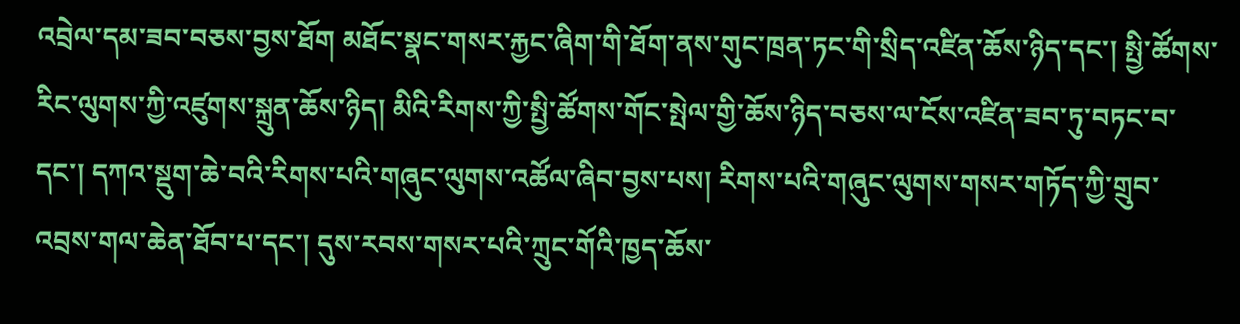འབྲེལ་དམ་ཟབ་བཅས་བྱས་ཐོག མཐོང་སྣང་གསར་རྐྱང་ཞིག་གི་ཐོག་ནས་གུང་ཁྲན་ཏང་གི་སྲིད་འཛིན་ཆོས་ཉིད་དང་། སྤྱི་ཚོགས་རིང་ལུགས་ཀྱི་འཛུགས་སྐྲུན་ཆོས་ཉིད། མིའི་རིགས་ཀྱི་སྤྱི་ཚོགས་གོང་སྤེལ་གྱི་ཆོས་ཉིད་བཅས་ལ་ངོས་འཛིན་ཟབ་ཏུ་བཏང་བ་དང་། དཀའ་སྡུག་ཆེ་བའི་རིགས་པའི་གཞུང་ལུགས་འཚོལ་ཞིབ་བྱས་པས། རིགས་པའི་གཞུང་ལུགས་གསར་གཏོད་ཀྱི་གྲུབ་འབྲས་གལ་ཆེན་ཐོབ་པ་དང་། དུས་རབས་གསར་པའི་ཀྲུང་གོའི་ཁྱད་ཆོས་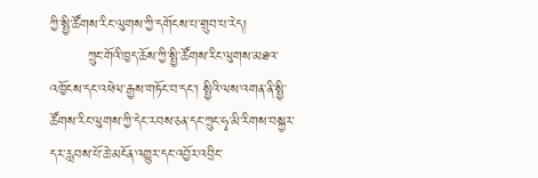ཀྱི་སྤྱི་ཚོགས་རིང་ལུགས་ཀྱི་དགོངས་པ་གྲུབ་པ་རེད།
        ཀྲུང་གོའི་ཁྱད་ཆོས་ཀྱི་སྤྱི་ཚོགས་རིང་ལུགས་མཐའ་འཁྱོངས་དང་འཕེལ་རྒྱས་གཏོང་བ་དང་། སྤྱིའི་ལས་འགན་ནི་སྤྱི་ཚོགས་རིང་ལུགས་ཀྱི་དེང་རབས་ཅན་དང་ཀྲུང་ཧྭ་མི་རིགས་བསྐྱར་དར་རླབས་པོ་ཆེ་མངོན་འགྱུར་དང་འབྱོར་འབྲིང་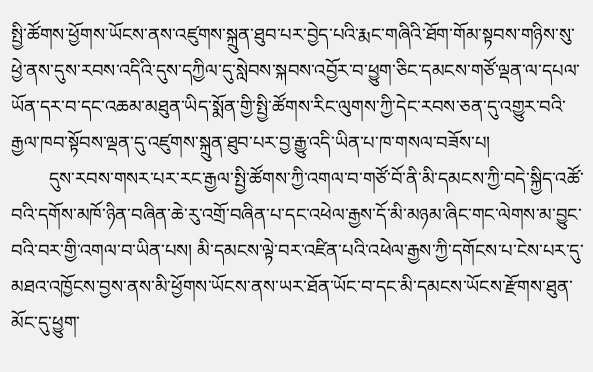སྤྱི་ཚོགས་ཕྱོགས་ཡོངས་ནས་འཛུགས་སྐྲུན་ཐུབ་པར་བྱེད་པའི་རྨང་གཞིའི་ཐོག་གོམ་སྟབས་གཉིས་སུ་ཕྱེ་ནས་དུས་རབས་འདིའི་དུས་དཀྱིལ་དུ་སླེབས་སྐབས་འབྱོར་བ་ཕྱུག་ཅིང་དམངས་གཙོ་ལྡན་ལ་དཔལ་ཡོན་དར་བ་དང་འཆམ་མཐུན་ཡིད་སྨོན་གྱི་སྤྱི་ཚོགས་རིང་ལུགས་ཀྱི་དེང་རབས་ཅན་དུ་འགྱུར་བའི་རྒྱལ་ཁབ་སྟོབས་ལྡན་དུ་འཛུགས་སྐྲུན་ཐུབ་པར་བྱ་རྒྱུ་འདི་ཡིན་པ་ཁ་གསལ་བཟོས་པ།
        དུས་རབས་གསར་པར་རང་རྒྱལ་སྤྱི་ཚོགས་ཀྱི་འགལ་བ་གཙོ་བོ་ནི་མི་དམངས་ཀྱི་བདེ་སྐྱིད་འཚོ་བའི་དགོས་མཁོ་ཉིན་བཞིན་ཆེ་རུ་འགྲོ་བཞིན་པ་དང་འཕེལ་རྒྱས་དོ་མི་མཉམ་ཞིང་གང་ལེགས་མ་བྱུང་བའི་བར་གྱི་འགལ་བ་ཡིན་པས། མི་དམངས་ལྟེ་བར་འཛིན་པའི་འཕེལ་རྒྱས་ཀྱི་དགོངས་པ་ངེས་པར་དུ་མཐའ་འཁྱོངས་བྱས་ནས་མི་ཕྱོགས་ཡོངས་ནས་ཡར་ཐོན་ཡོང་བ་དང་མི་དམངས་ཡོངས་རྫོགས་ཐུན་མོང་དུ་ཕྱུག་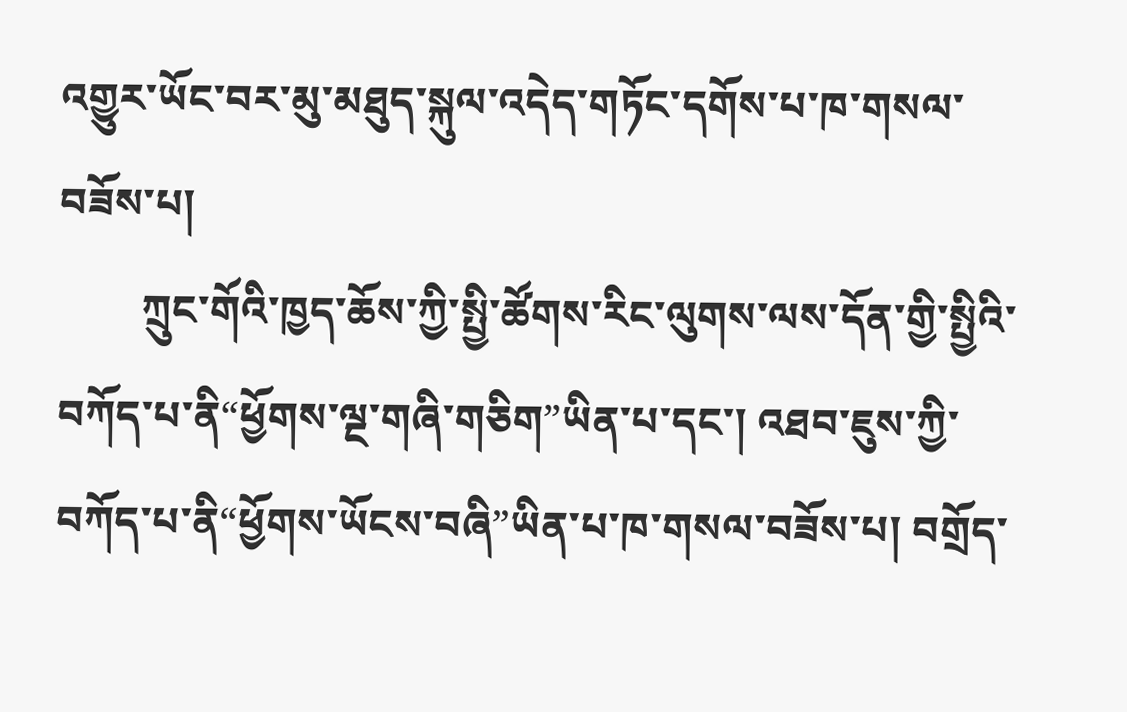འགྱུར་ཡོང་བར་མུ་མཐུད་སྐུལ་འདེད་གཏོང་དགོས་པ་ཁ་གསལ་བཟོས་པ།
        ཀྲུང་གོའི་ཁྱད་ཆོས་ཀྱི་སྤྱི་ཚོགས་རིང་ལུགས་ལས་དོན་གྱི་སྤྱིའི་བཀོད་པ་ནི“ཕྱོགས་ལྔ་གཞི་གཅིག”ཡིན་པ་དང་། འཐབ་ཇུས་ཀྱི་བཀོད་པ་ནི“ཕྱོགས་ཡོངས་བཞི”ཡིན་པ་ཁ་གསལ་བཟོས་པ། བགྲོད་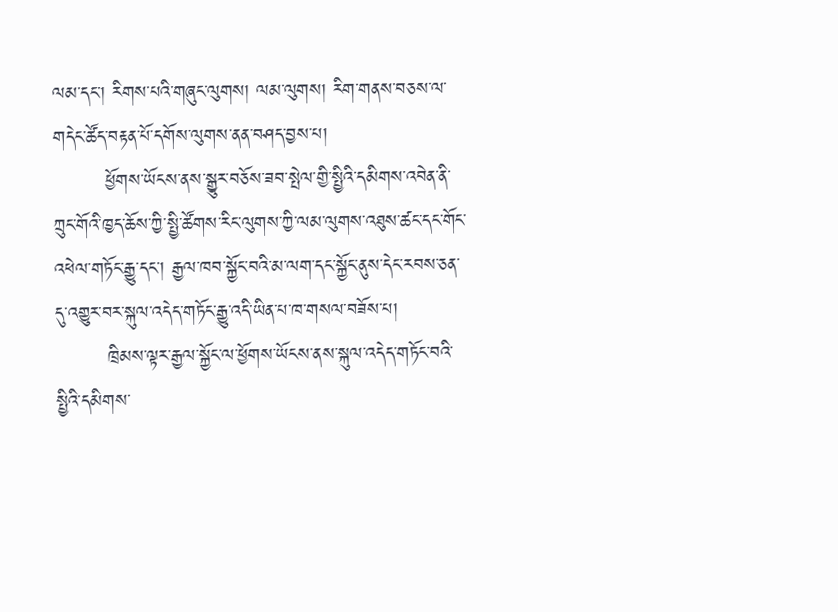ལམ་དང་། རིགས་པའི་གཞུང་ལུགས། ལམ་ལུགས། རིག་གནས་བཅས་ལ་གདེང་ཚོད་བརྟན་པོ་དགོས་ལུགས་ནན་བཤད་བྱས་པ།
        ཕྱོགས་ཡོངས་ནས་སྒྱུར་བཅོས་ཟབ་སྤེལ་གྱི་སྤྱིའི་དམིགས་འབེན་ནི་ཀྲུང་གོའི་ཁྱད་ཆོས་ཀྱི་སྤྱི་ཚོགས་རིང་ལུགས་ཀྱི་ལམ་ལུགས་འཐུས་ཚང་དང་གོང་འཕེལ་གཏོང་རྒྱུ་དང་། རྒྱལ་ཁབ་སྐྱོང་བའི་མ་ལག་དང་སྐྱོང་ནུས་དེང་རབས་ཅན་དུ་འགྱུར་བར་སྐུལ་འདེད་གཏོང་རྒྱུ་འདི་ཡིན་པ་ཁ་གསལ་བཟོས་པ།
        ཁྲིམས་ལྟར་རྒྱལ་སྐྱོང་ལ་ཕྱོགས་ཡོངས་ནས་སྐུལ་འདེད་གཏོང་བའི་སྤྱིའི་དམིགས་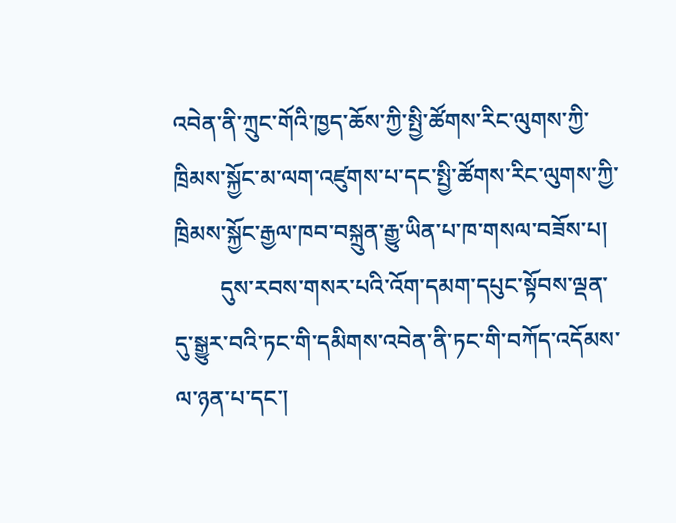འབེན་ནི་ཀྲུང་གོའི་ཁྱད་ཆོས་ཀྱི་སྤྱི་ཚོགས་རིང་ལུགས་ཀྱི་ཁྲིམས་སྐྱོང་མ་ལག་འཛུགས་པ་དང་སྤྱི་ཚོགས་རིང་ལུགས་ཀྱི་ཁྲིམས་སྐྱོང་རྒྱལ་ཁབ་བསྐྲུན་རྒྱུ་ཡིན་པ་ཁ་གསལ་བཟོས་པ།
        དུས་རབས་གསར་པའི་འོག་དམག་དཔུང་སྟོབས་ལྡན་དུ་སྒྱུར་བའི་ཏང་གི་དམིགས་འབེན་ནི་ཏང་གི་བཀོད་འདོམས་ལ་ཉན་པ་དང་།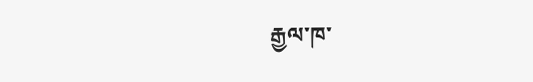རྒྱལ་ཁ་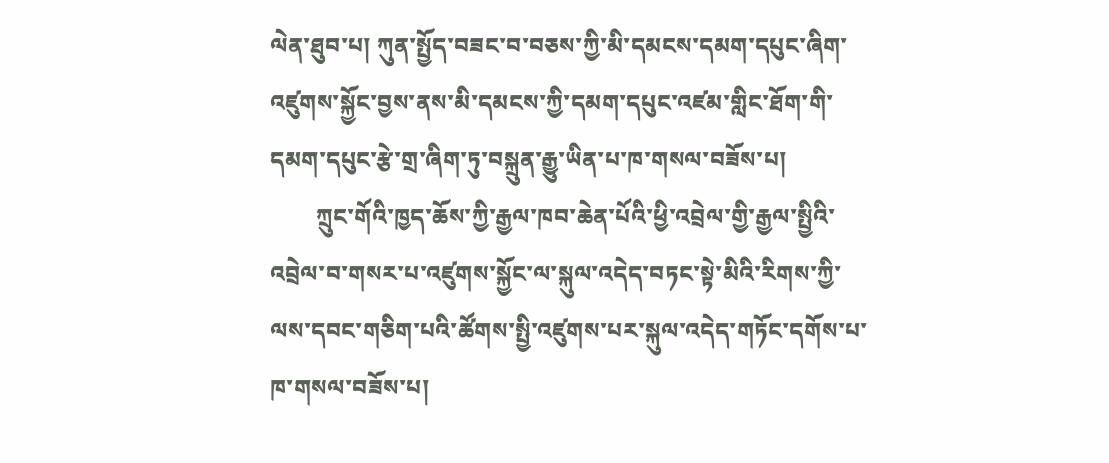ལེན་ཐུབ་པ། ཀུན་སྤྱོད་བཟང་བ་བཅས་ཀྱི་མི་དམངས་དམག་དཔུང་ཞིག་འཛུགས་སྐྱོང་བྱས་ནས་མི་དམངས་ཀྱི་དམག་དཔུང་འཛམ་གླིང་ཐོག་གི་དམག་དཔུང་རྩེ་གྲ་ཞིག་ཏུ་བསྐྲུན་རྒྱུ་ཡིན་པ་ཁ་གསལ་བཟོས་པ།
        ཀྲུང་གོའི་ཁྱད་ཆོས་ཀྱི་རྒྱལ་ཁབ་ཆེན་པོའི་ཕྱི་འབྲེལ་གྱི་རྒྱལ་སྤྱིའི་འབྲེལ་བ་གསར་པ་འཛུགས་སྐྱོང་ལ་སྐུལ་འདེད་བཏང་སྟེ་མིའི་རིགས་ཀྱི་ལས་དབང་གཅིག་པའི་ཚོགས་སྤྱི་འཛུགས་པར་སྐུལ་འདེད་གཏོང་དགོས་པ་ཁ་གསལ་བཟོས་པ།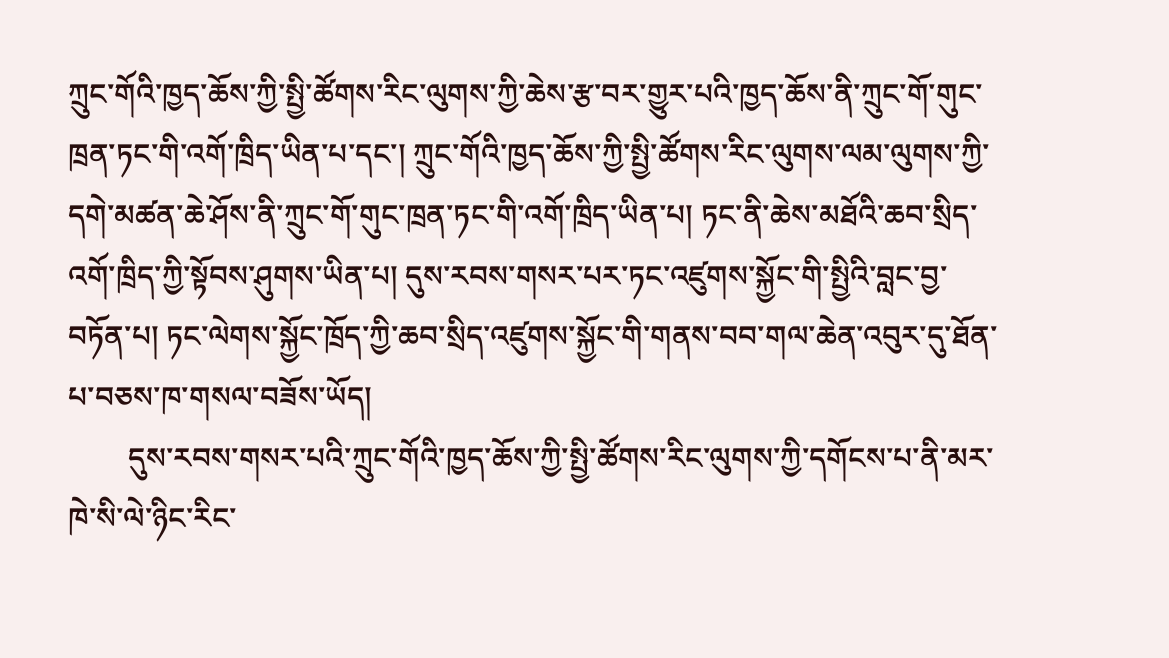ཀྲུང་གོའི་ཁྱད་ཆོས་ཀྱི་སྤྱི་ཚོགས་རིང་ལུགས་ཀྱི་ཆེས་རྩ་བར་གྱུར་པའི་ཁྱད་ཆོས་ནི་ཀྲུང་གོ་གུང་ཁྲན་ཏང་གི་འགོ་ཁྲིད་ཡིན་པ་དང་། ཀྲུང་གོའི་ཁྱད་ཆོས་ཀྱི་སྤྱི་ཚོགས་རིང་ལུགས་ལམ་ལུགས་ཀྱི་དགེ་མཚན་ཆེ་ཤོས་ནི་ཀྲུང་གོ་གུང་ཁྲན་ཏང་གི་འགོ་ཁྲིད་ཡིན་པ། ཏང་ནི་ཆེས་མཐོའི་ཆབ་སྲིད་འགོ་ཁྲིད་ཀྱི་སྟོབས་ཤུགས་ཡིན་པ། དུས་རབས་གསར་པར་ཏང་འཛུགས་སྐྱོང་གི་སྤྱིའི་བླང་བྱ་བཏོན་པ། ཏང་ལེགས་སྐྱོང་ཁྲོད་ཀྱི་ཆབ་སྲིད་འཛུགས་སྐྱོང་གི་གནས་བབ་གལ་ཆེན་འབུར་དུ་ཐོན་པ་བཅས་ཁ་གསལ་བཟོས་ཡོད།
        དུས་རབས་གསར་པའི་ཀྲུང་གོའི་ཁྱད་ཆོས་ཀྱི་སྤྱི་ཚོགས་རིང་ལུགས་ཀྱི་དགོངས་པ་ནི་མར་ཁེ་སི་ལེ་ཉིང་རིང་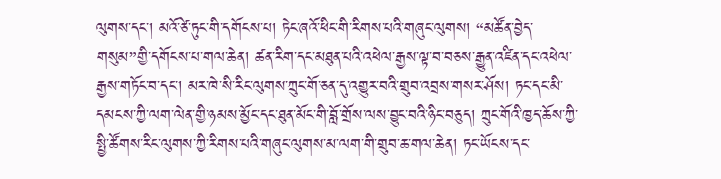ལུགས་དང་། མའོ་ཙེ་ཏུང་གི་དགོངས་པ། ཏེང་ཞའོ་ཕིང་གི་རིགས་པའི་གཞུང་ལུགས། “མཚོན་བྱེད་གསུམ”གྱི་དགོངས་པ་གལ་ཆེན། ཚན་རིག་དང་མཐུན་པའི་འཕེལ་རྒྱས་ལྟ་བ་བཅས་རྒྱུན་འཛིན་དང་འཕེལ་རྒྱས་གཏོང་བ་དང་། མར་ཁེ་སི་རིང་ལུགས་ཀྲུང་གོ་ཅན་དུ་འགྱུར་བའི་གྲུབ་འབྲས་གསར་ཤོས། ཏང་དང་མི་དམངས་ཀྱི་ལག་ལེན་གྱི་ཉམས་མྱོང་དང་ཐུན་མོང་གི་བློ་གྲོས་ལས་བྱུང་བའི་ཉིང་བཅུད། ཀྲུང་གོའི་ཁྱད་ཆོས་ཀྱི་སྤྱི་ཚོགས་རིང་ལུགས་ཀྱི་རིགས་པའི་གཞུང་ལུགས་མ་ལག་གི་གྲུབ་ཆ་གལ་ཆེན། ཏང་ཡོངས་དང་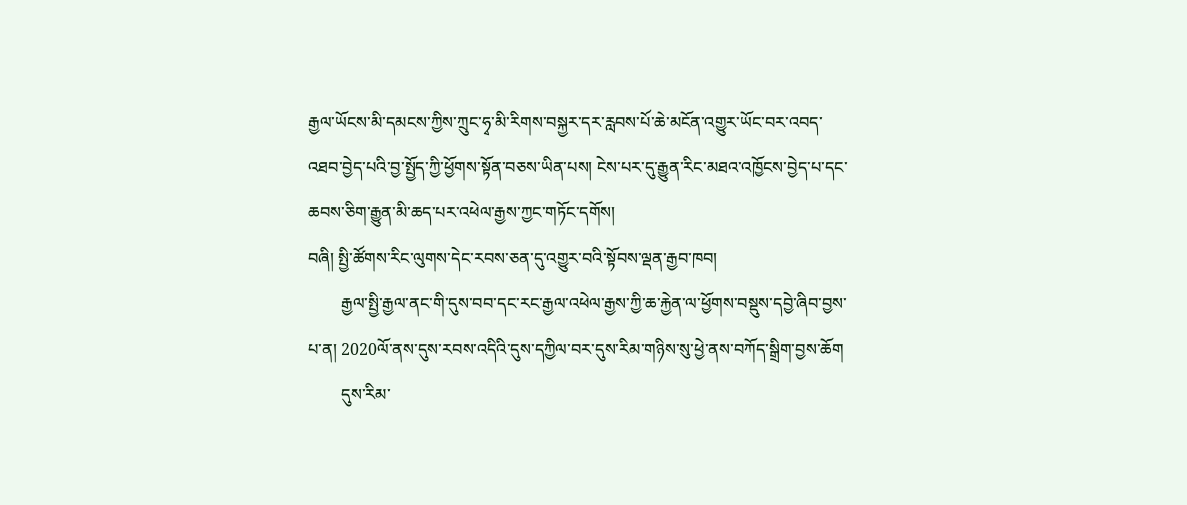རྒྱལ་ཡོངས་མི་དམངས་ཀྱིས་ཀྲུང་ཧྭ་མི་རིགས་བསྐྱར་དར་རླབས་པོ་ཆེ་མངོན་འགྱུར་ཡོང་བར་འབད་འཐབ་བྱེད་པའི་བྱ་སྤྱོད་ཀྱི་ཕྱོགས་སྟོན་བཅས་ཡིན་པས། ངེས་པར་དུ་རྒྱུན་རིང་མཐའ་འཁྱོངས་བྱེད་པ་དང་ཆབས་ཅིག་རྒྱུན་མི་ཆད་པར་འཕེལ་རྒྱས་ཀྱང་གཏོང་དགོས།
བཞི། སྤྱི་ཚོགས་རིང་ལུགས་དེང་རབས་ཅན་དུ་འགྱུར་བའི་སྟོབས་ལྡན་རྒྱབ་ཁབ།
        རྒྱལ་སྤྱི་རྒྱལ་ནང་གི་དུས་བབ་དང་རང་རྒྱལ་འཕེལ་རྒྱས་ཀྱི་ཆ་རྐྱེན་ལ་ཕྱོགས་བསྡུས་དབྱེ་ཞིབ་བྱས་པ་ན། 2020ལོ་ནས་དུས་རབས་འདིའི་དུས་དཀྱིལ་བར་དུས་རིམ་གཉིས་སུ་ཕྱེ་ནས་བཀོད་སྒྲིག་བྱས་ཆོག
        དུས་རིམ་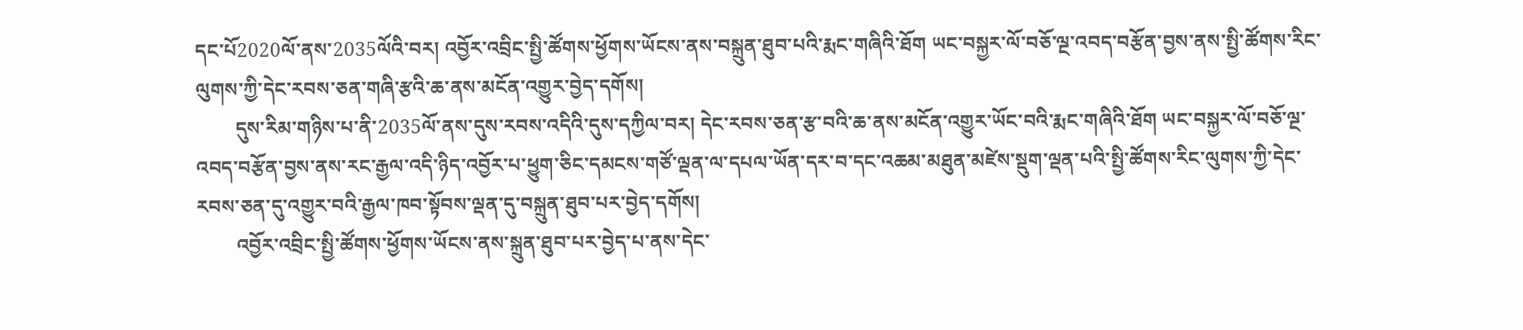དང་པོ2020ལོ་ནས་2035ལོའི་བར། འབྱོར་འབྲིང་སྤྱི་ཚོགས་ཕྱོགས་ཡོངས་ནས་བསྐྲུན་ཐུབ་པའི་རྨང་གཞིའི་ཐོག ཡང་བསྐྱར་ལོ་བཅོ་ལྔ་འབད་བརྩོན་བྱས་ནས་སྤྱི་ཚོགས་རིང་ལུགས་ཀྱི་དེང་རབས་ཅན་གཞི་རྩའི་ཆ་ནས་མངོན་འགྱུར་བྱེད་དགོས།
        དུས་རིམ་གཉིས་པ་ནི་2035ལོ་ནས་དུས་རབས་འདིའི་དུས་དཀྱིལ་བར། དེང་རབས་ཅན་རྩ་བའི་ཆ་ནས་མངོན་འགྱུར་ཡོང་བའི་རྨང་གཞིའི་ཐོག ཡང་བསྐྱར་ལོ་བཅོ་ལྔ་འབད་བརྩོན་བྱས་ནས་རང་རྒྱལ་འདི་ཉིད་འབྱོར་པ་ཕྱུག་ཅིང་དམངས་གཙོ་ལྡན་ལ་དཔལ་ཡོན་དར་བ་དང་འཆམ་མཐུན་མཛེས་སྡུག་ལྡན་པའི་སྤྱི་ཚོགས་རིང་ལུགས་ཀྱི་དེང་རབས་ཅན་དུ་འགྱུར་བའི་རྒྱལ་ཁབ་སྟོབས་ལྡན་དུ་བསྐྲུན་ཐུབ་པར་བྱེད་དགོས།
        འབྱོར་འབྲིང་སྤྱི་ཚོགས་ཕྱོགས་ཡོངས་ནས་སྐྲུན་ཐུབ་པར་བྱེད་པ་ནས་དེང་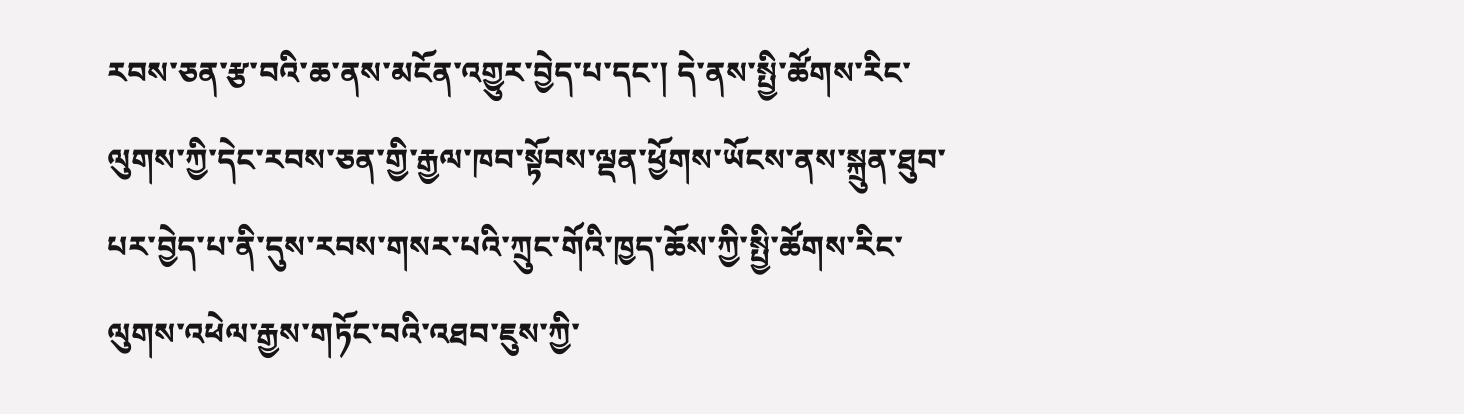རབས་ཅན་རྩ་བའི་ཆ་ནས་མངོན་འགྱུར་བྱེད་པ་དང་། དེ་ནས་སྤྱི་ཚོགས་རིང་ལུགས་ཀྱི་དེང་རབས་ཅན་གྱི་རྒྱལ་ཁབ་སྟོབས་ལྡན་ཕྱོགས་ཡོངས་ནས་སྐྲུན་ཐུབ་པར་བྱེད་པ་ནི་དུས་རབས་གསར་པའི་ཀྲུང་གོའི་ཁྱད་ཆོས་ཀྱི་སྤྱི་ཚོགས་རིང་ལུགས་འཕེལ་རྒྱས་གཏོང་བའི་འཐབ་ཇུས་ཀྱི་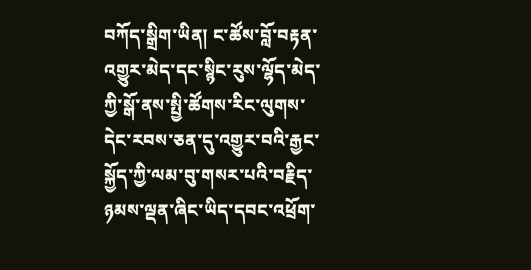བཀོད་སྒྲིག་ཡིན། ང་ཚོས་བློ་བརྟན་འགྱུར་མེད་དང་སྙིང་རུས་ལྷོད་མེད་ཀྱི་སྒོ་ནས་སྤྱི་ཚོགས་རིང་ལུགས་དེང་རབས་ཅན་དུ་འགྱུར་བའི་རྒྱང་སྐྱོད་ཀྱི་ལམ་བུ་གསར་པའི་བརྗིད་ཉམས་ལྡན་ཞིང་ཡིད་དབང་འཕྲོག་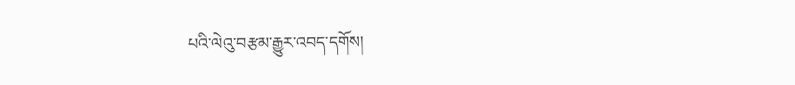པའི་ལེའུ་བརྩམ་རྒྱུར་འབད་དགོས།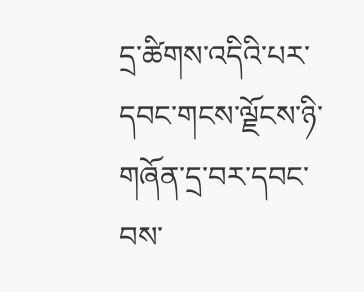དྲ་ཚིགས་འདིའི་པར་དབང་གངས་ལྗོངས་ཉི་གཞོན་དྲ་བར་དབང་བས་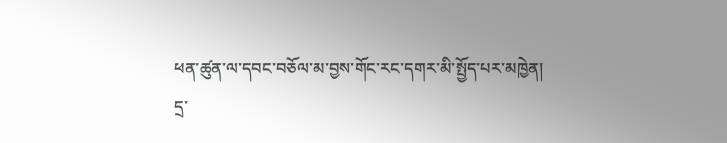ཕན་ཚུན་ལ་དབང་བཅོལ་མ་བྱས་གོང་རང་དགར་མི་སྤྱོད་པར་མཁྱེན།
དྲ་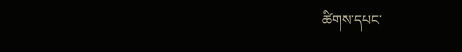ཚིགས་དཔང་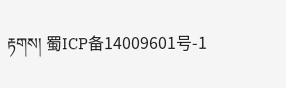རྟགས། 蜀ICP备14009601号-1